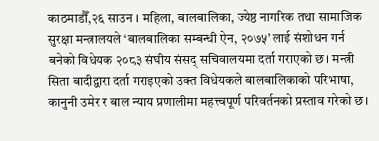काठमाडौँ,२६ साउन । महिला, बालबालिका, ज्येष्ठ नागरिक तथा सामाजिक सुरक्षा मन्त्रालयले ‘बालबालिका सम्बन्धी ऐन, २०७५’ लाई संशोधन गर्न बनेको विधेयक २०८३ संघीय संसद् सचिवालयमा दर्ता गराएको छ। मन्त्री सिता बादीद्वारा दर्ता गराइएको उक्त विधेयकले बालबालिकाको परिभाषा, कानुनी उमेर र बाल न्याय प्रणालीमा महत्त्वपूर्ण परिवर्तनको प्रस्ताव गरेको छ।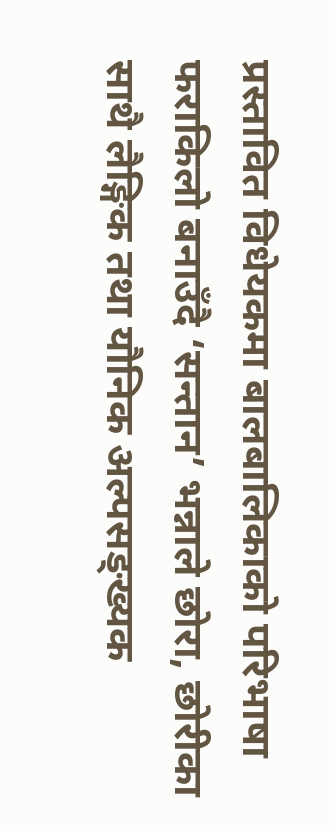प्रस्तावित विधेयकमा बालबालिकाको परिभाषा फराकिलो बनाउँदै ‘सन्तान’ भन्नाले छोरा, छोरीका साथै लैङ्गिक तथा यौनिक अल्पसङ्ख्यक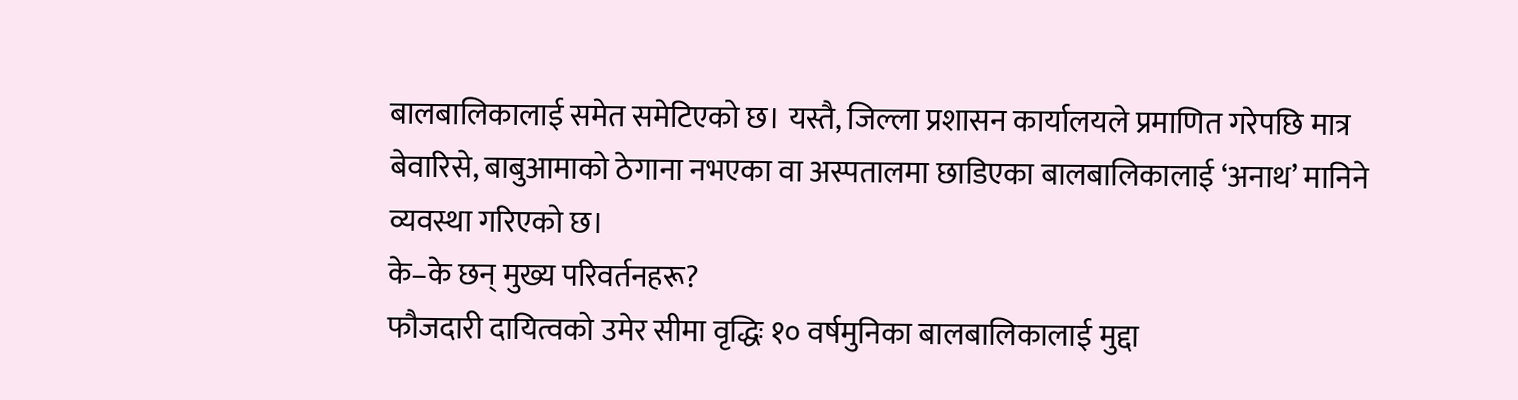बालबालिकालाई समेत समेटिएको छ। यस्तै, जिल्ला प्रशासन कार्यालयले प्रमाणित गरेपछि मात्र बेवारिसे, बाबुआमाको ठेगाना नभएका वा अस्पतालमा छाडिएका बालबालिकालाई ‘अनाथ’ मानिने व्यवस्था गरिएको छ।
के–के छन् मुख्य परिवर्तनहरू?
फौजदारी दायित्वको उमेर सीमा वृद्धिः १० वर्षमुनिका बालबालिकालाई मुद्दा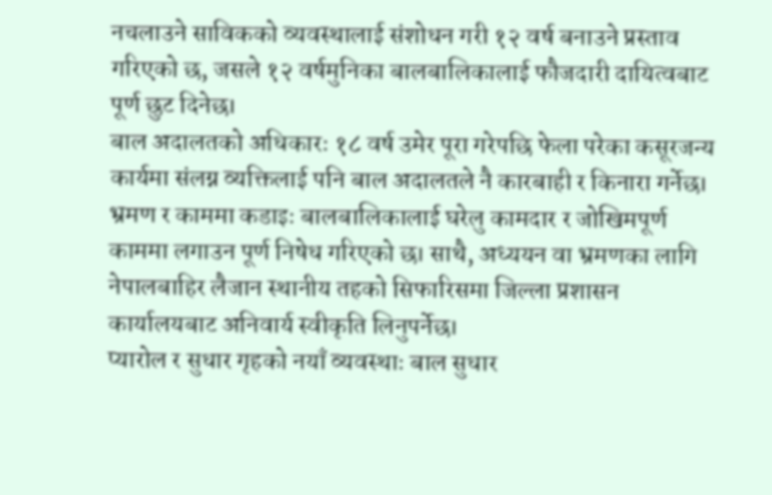नचलाउने साविकको व्यवस्थालाई संशोधन गरी १२ वर्ष बनाउने प्रस्ताव गरिएको छ, जसले १२ वर्षमुनिका बालबालिकालाई फौजदारी दायित्वबाट पूर्ण छुट दिनेछ।
बाल अदालतको अधिकारः १८ वर्ष उमेर पूरा गरेपछि फेला परेका कसूरजन्य कार्यमा संलग्न व्यक्तिलाई पनि बाल अदालतले नै कारबाही र किनारा गर्नेछ।
भ्रमण र काममा कडाइः बालबालिकालाई घरेलु कामदार र जोखिमपूर्ण काममा लगाउन पूर्ण निषेध गरिएको छ। साथै, अध्ययन वा भ्रमणका लागि नेपालबाहिर लैजान स्थानीय तहको सिफारिसमा जिल्ला प्रशासन कार्यालयबाट अनिवार्य स्वीकृति लिनुपर्नेछ।
प्यारोल र सुधार गृहको नयाँ व्यवस्थाः बाल सुधार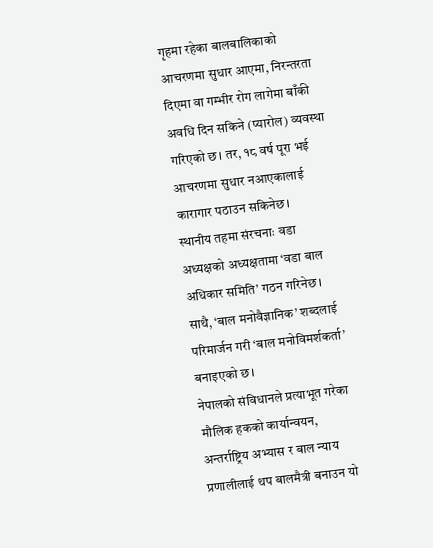गृहमा रहेका बालबालिकाको आचरणमा सुधार आएमा, निरन्तरता दिएमा वा गम्भीर रोग लागेमा बाँकी अवधि दिन सकिने (प्यारोल) व्यवस्था गरिएको छ। तर, १८ वर्ष पूरा भई आचरणमा सुधार नआएकालाई कारागार पठाउन सकिनेछ।
स्थानीय तहमा संरचनाः वडा अध्यक्षको अध्यक्षतामा ‘वडा बाल अधिकार समिति’ गठन गरिनेछ। साथै, ‘बाल मनोवैज्ञानिक’ शब्दलाई परिमार्जन गरी ‘बाल मनोविमर्शकर्ता’ बनाइएको छ।
नेपालको संविधानले प्रत्याभूत गरेका मौलिक हकको कार्यान्वयन, अन्तर्राष्ट्रिय अभ्यास र बाल न्याय प्रणालीलाई थप बालमैत्री बनाउन यो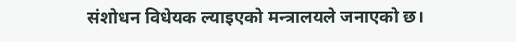संशोधन विधेयक ल्याइएको मन्त्रालयले जनाएको छ।